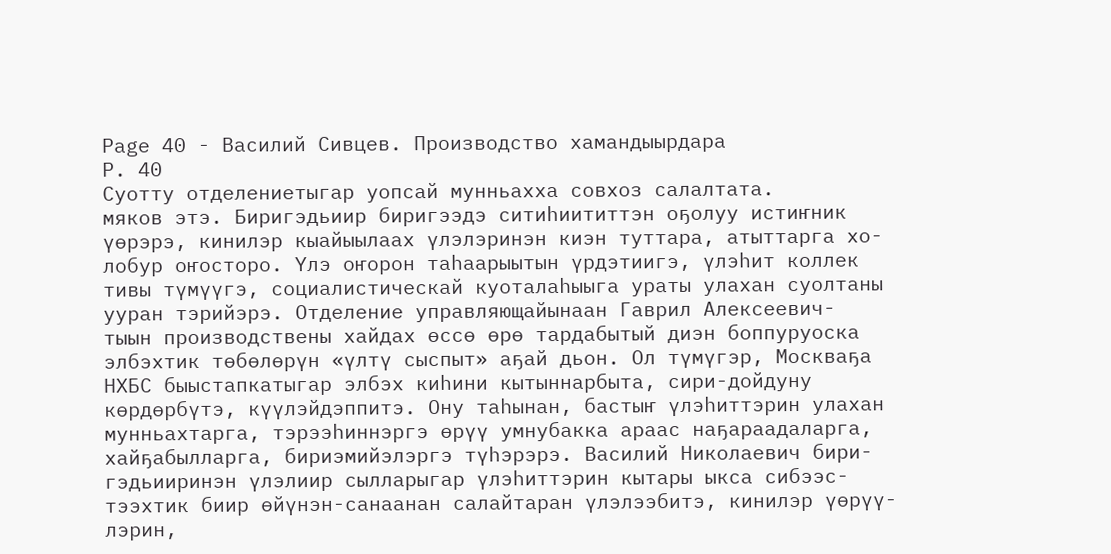Page 40 - Василий Сивцев. Производство хамандыырдара
P. 40
Суотту отделениетыгар уопсай мунньахха совхоз салалтата.
мяков этэ. Биригэдьиир биригээдэ ситиһиититтэн оҕолуу истиҥник
үөрэрэ, кинилэр кыайыылаах үлэлэринэн киэн туттара, атыттарга хо-
лобур оҥосторо. Үлэ оҥорон таһаарыытын үрдэтиигэ, үлэһит коллек
тивы түмүүгэ, социалистическай куоталаһыыга ураты улахан суолтаны
ууран тэрийэрэ. Отделение управляющайынаан Гаврил Алексеевич-
тыын производствены хайдах өссө өрө тардабытый диэн боппуруоска
элбэхтик төбөлөрүн «үлтү сыспыт» аҕай дьон. Ол түмүгэр, Москваҕа
НХБС быыстапкатыгар элбэх киһини кытыннарбыта, сири-дойдуну
көрдөрбүтэ, күүлэйдэппитэ. Ону таһынан, бастыҥ үлэһиттэрин улахан
мунньахтарга, тэрээһиннэргэ өрүү умнубакка араас наҕараадаларга,
хайҕабылларга, бириэмийэлэргэ түһэрэрэ. Василий Николаевич бири-
гэдьииринэн үлэлиир сылларыгар үлэһиттэрин кытары ыкса сибээс-
тээхтик биир өйүнэн-санаанан салайтаран үлэлээбитэ, кинилэр үөрүү-
лэрин,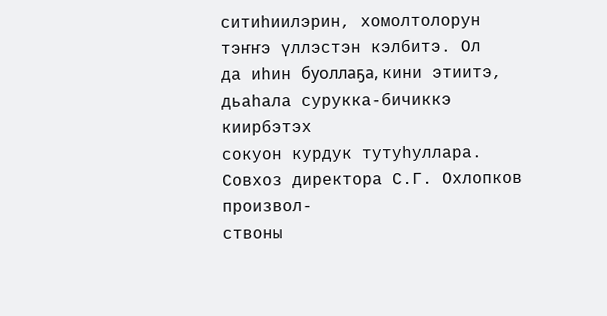ситиһиилэрин, хомолтолорун тэҥҥэ үллэстэн кэлбитэ. Ол
да иһин буоллаҕа, кини этиитэ, дьаһала сурукка-бичиккэ киирбэтэх
сокуон курдук тутуһуллара. Совхоз директора С.Г. Охлопков произвол-
ствоны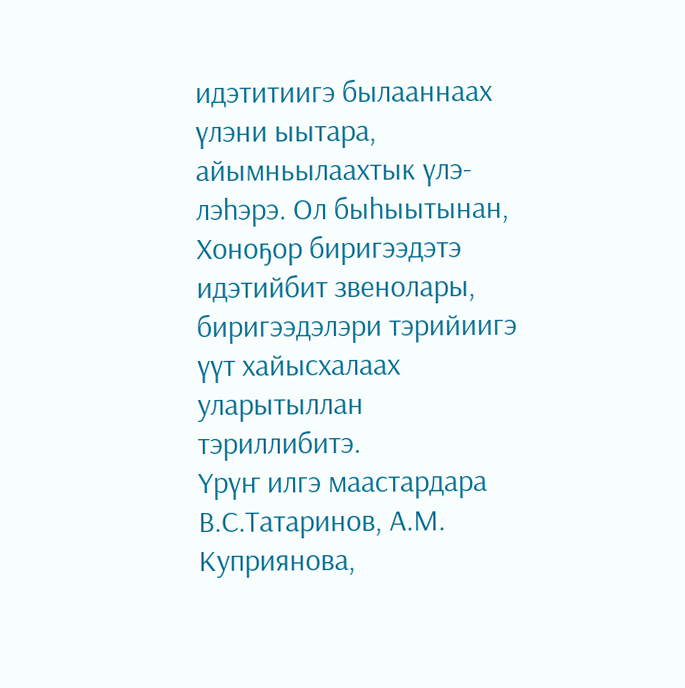идэтитиигэ былааннаах үлэни ыытара, айымньылаахтык үлэ-
лэһэрэ. Ол быһыытынан, Хоноҕор биригээдэтэ идэтийбит звенолары,
биригээдэлэри тэрийиигэ үүт хайысхалаах уларытыллан тэриллибитэ.
Үрүҥ илгэ маастардара В.С.Татаринов, А.М. Куприянова,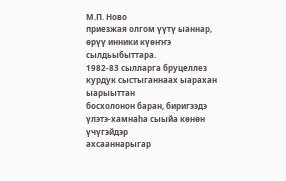М.П. Ново
приезжая олгом үүтү ыаннар, өрүү инники күөҥҥэ сылдьыбыттара.
1982-83 сылларга бруцеллез курдук сыстыганнаах ыарахан ыарыыттан
босхолонон баран, биригээдэ үлэтэ-хамнаһа сыыйа көнөн үчүгэйдэр
ахсааннарыгар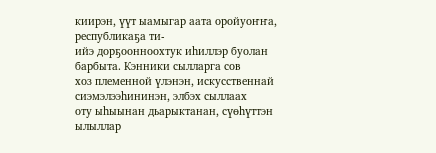киирэн, үүт ыамыгар аата оройуоҥҥа, республикаҕа ти-
ийэ дорҕоонноохтук иһиллэр буолан барбыта. Кэнники сылларга сов
хоз племенной үлэнэн, искусственнай сиэмэлээһининэн, элбэх сыллаах
оту ыһыынан дьарыктанан, сүөһүттэн ылыллар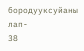бородууксуйаны лап-
38